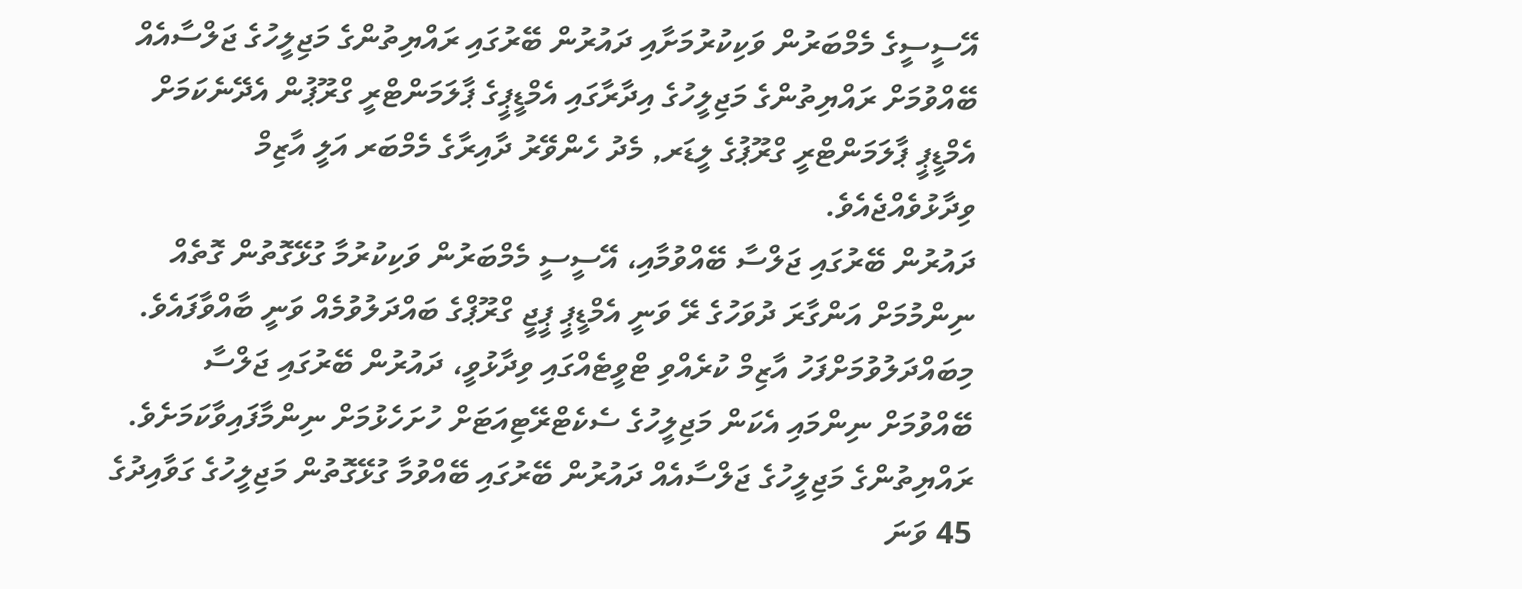އޭސީސީގެ މެމްބަރުން ވަކިކުރުމަށާއި ދައުރުން ބޭރުގައި ރައްޔިތުންގެ މަޖިލީހުގެ ޖަލްސާއެއް ބޭއްވުމަށް ރައްޔިތުންގެ މަޖިލީހުގެ އިދާރާގައި އެމްޑީޕީގެ ޕާލަމަންޓްރީ ގްރޫޕުން އެދޭނެކަމަށް އެމްޑީޕީ ޕާލަމަންޓްރީ ގްރޫޕުގެ ލީޑަރ, މެދު ހެންވޭރު ދާއިރާގެ މެމްބަރ އަލީ އާޒިމް ވިދާޅުވެއްޖެއެވެ.
ދައުރުން ބޭރުގައި ޖަލްސާ ބޭއްވުމާއި، އޭސީސީ މެމްބަރުން ވަކިކުރުމާ ގުޅޭގޮތުން ގޮތެއް ނިންމުމަށް އަންގާރަ ދުވަހުގެ ރޭ ވަނީ އެމްޑީޕީ ޕީޖީ ގްރޫޕްގެ ބައްދަލުވުމެއް ވަނީ ބާއްވާފައެވެ. މިބައްދަލުވުމަށްފަހު އާޒިމް ކުރެއްވި ޓްވީޓެއްގައި ވިދާޅުވީ، ދައުރުން ބޭރުގައި ޖަލްސާ ބޭއްވުމަށް ނިންމައި އެކަން މަޖިލީހުގެ ސެކެޓްރޭޓިއަޓަށް ހުށަހެޅުމަށް ނިންމާފައިވާކަމަށެވެ.
ރައްޔިތުންގެ މަޖިލީހުގެ ޖަލްސާއެއް ދައުރުން ބޭރުގައި ބޭއްވުމާ ގުޅޭގޮތުން މަޖިލީހުގެ ގަވާއިދުގެ 45 ވަނަ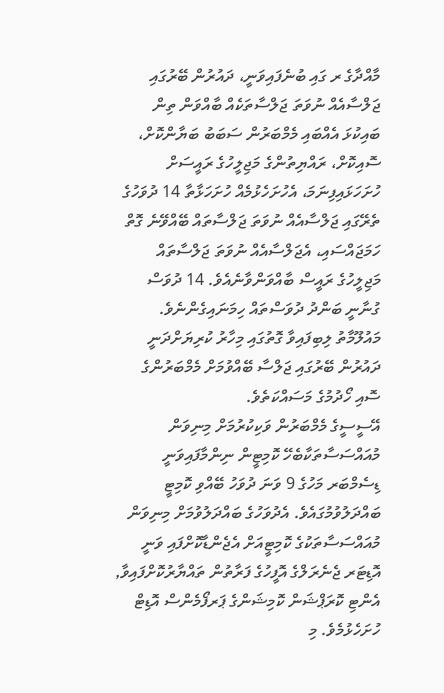މާއްދާގެ ރ ގައި ބުނެފައިވަނީ، ދައުރުން ބޭރުގައި ޖަލްސާއެއް ނުވަތަ ޖަލްސާތަކެއް ބާއްވަން ތިން ބައިކުޅަ އެއްބައި މެމްބަރުން ސަބަބު ބަޔާންކޮށް، ސޮއިކޮށް، ރައްޔިތުންގެ މަޖިލީހުގެ ރައީސަށް ހުށަހަޅައިފިނަމަ، އެހުށަހެޅުމެއް ހުށަހަޅާތާ 14 ދުވަހުގެ ތެރޭގައި ޖަލްސާއެއް ނުވަތަ ޖަލްސާތައް ބޭއްވޭނެ ގޮތް ހަމަޖައްސައި، އެޖަލްސާއެއް ނުވަތަ ޖަލްސާތައް މަޖިލީހުގެ ރައީސް ބާއްވަންވާނެއެވެ. 14 ދުވަސް ގުނާނީ ބަންދު ދުވަސްތައް ހިމަނައިގެންނެވެ.
މައުލޫމާތު ލިބިފައިވާ ގޮތުގައި މިހާރު ކުރިޔަށްދަނީ ދައުރުން ބޭރުގައި ޖަލްސާ ބޭއްވުމަށް މެމްބަރުންގެ ސޮއި ހޯދުމުގެ މަސައްކަތެވެ.
އޭސީސީގެ މެމްބަރުން ވަކިކުރުމަށް މިނިވަން މުއައްސަސާތަކާބެހޭ ކޮމިޓީން ނިންމާފައިވަނީ ޑިސެމްބަރ މަހުގެ 9 ވަނަ ދުވަހު ބޭއްވި ކޮމިޓީ ބައްދަލުވުމުގައެވެ. އެދުވަހުގެ ބައްދަލުވުމަށް މިނިވަން މުއައްސަސާތަކުގެ ކޮމިޓީއަށް އެޖެންޑާކޮށްފައި ވަނީ އޮޑިޓަރ ޖެނެރަލްގެ އޮފީހުގެ ފަރާތުން ތައްޔާރުކޮށްފައިވާ, އެންޓި ކޮރަޕްޝަން ކޮމިޝަންގެ ޕަރފޯމެންސް އޮޑިޓް ހުށަހެޅުމެވެ. މި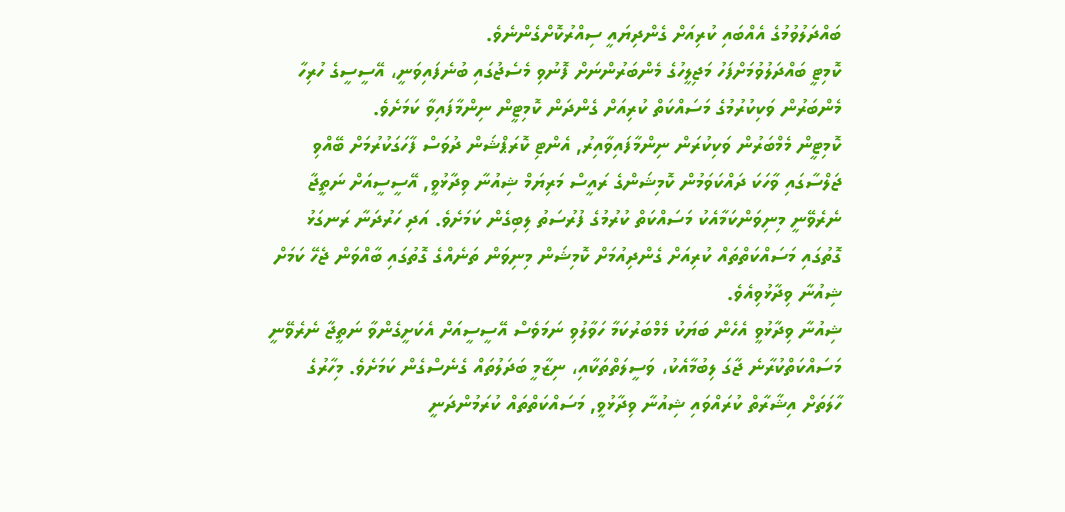ބައްދަލުވުމުގެ އެއްބައި ކުރިއަށް ގެންދިޔައީ ސިއްރުކޮށްގެންނެވެ.
ކޮމިޓީ ބައްދަލުވުމަށްފަހު މަޖިލީހުގެ މެންބަރުންނަށް ފޮނުވި މެސެޖުގައި ބުނެފައިވަނީ، އޭސީސީގެ ހުރިހާ މެންބަރުން ވަކިކުރުމުގެ މަސައްކަތް ކުރިއަށް ގެންދަން ކޮމިޓީން ނިންމާފައިވާ ކަމަށެވެ.
ކޮމިޓީން މެމްބަރުން ވަކިކުރަން ނިންމާފައިވާއިރު, އެންޓި ކޮރަޕްޝަން ދުވަސް ފާހަގަކުރުމަށް ބޭއްވި ޖަލްސާގައި ވާހަކަ ދައްކަވަމުން ކޮމިޝަންގެ ރައީސް މަރިޔަމް ޝިއުނާ ވިދާޅުވީ, އޭސީސީއަށް ނަތީޖާ ނެރެވޭނީ މިނިވަންކަމާއެކު މަސައްކަތް ކުރުމުގެ ފުރުސަތު ލިބިގެން ކަމަށެވެ. އަދި ހަރުދަނާ ރަނގަޅު ގޮތުގައި މަސައްކަތްތައް ކުރިއަށް ގެންދިއުމަށް ކޮމިޝަން މިނިވަން ތަނެއްގެ ގޮތުގައި ބާއްވަން ޖެހޭ ކަމަށް ޝިއުނާ ވިދާޅުވިއެވެ.
ޝިއުނާ ވިދާޅުވީ އެހެން ބަޔަކު މެމްބަރުކަމާ ހަވާލުވި ނަމަވެސް އޭސީސީއަށް އެކަށީގެންވާ ނަތީޖާ ނެރެވޭނީ މަސައްކަތްކުރާނެ ޖާގަ ލިބުމާއެކު، ވަސީލަތްތަކާއި، ނިޒާމީ ބަދަލުތައް ގެނެސްގެން ކަމަށެވެ. މިހާރުގެ ހާލަތަށް އިޝާރާތް ކުރައްވައި ޝިއުނާ ވިދާޅުވީ, މަސައްކަތްތައް ކުރަމުންދަނީ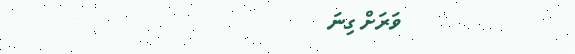ވަރަށް ގިނަ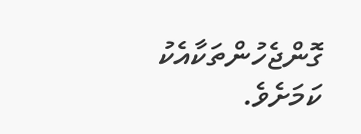ގޮންޖެހުންތަކާއެކު ކަމަށެވެ.